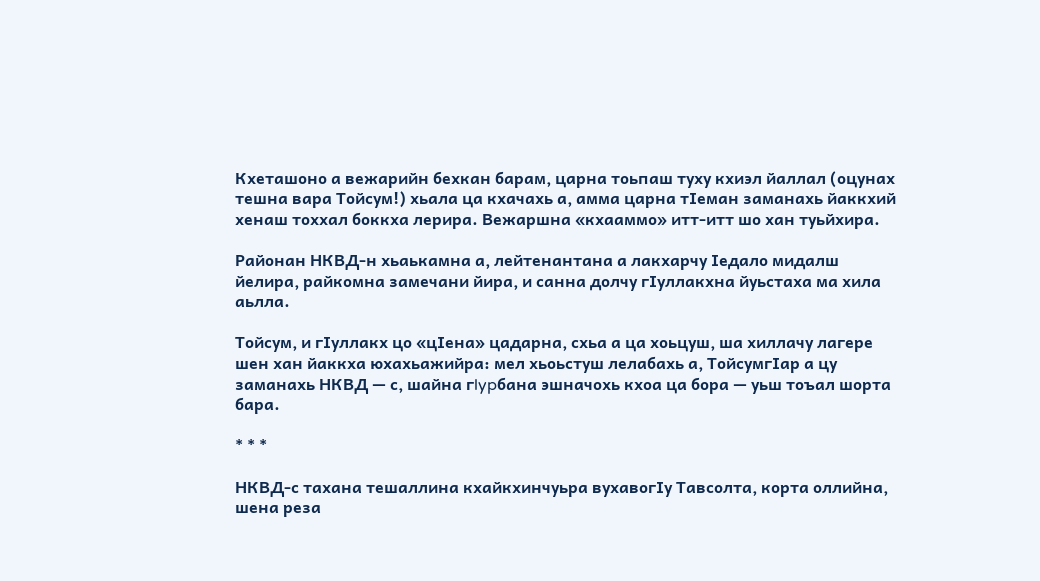Кхеташоно а вежарийн бехкан барам, царна тоьпаш туху кхиэл йаллал (оцунах тешна вара Тойсум!) хьала ца кхачахь а, амма царна тIеман заманахь йаккхий хенаш тоххал боккха лерира. Вежаршна «кхааммо» итт-итт шо хан туьйхира.

Районан НКВД-н хьаькамна а, лейтенантана а лакхарчу Iедало мидалш йелира, райкомна замечани йира, и санна долчу гIуллакхна йуьстаха ма хила аьлла.

Тойсум, и гIуллакх цо «цIена» цадарна, схьа а ца хоьцуш, ша хиллачу лагере шен хан йаккха юхахьажийра: мел хьоьстуш лелабахь а, ТойсумгIар а цу заманахь НКВД — с, шайна гlypбана эшначохь кхоа ца бора — уьш тоъал шорта бара.

* * *

НКВД-с тахана тешаллина кхайкхинчуьра вухавогIу Тавсолта, корта оллийна, шена реза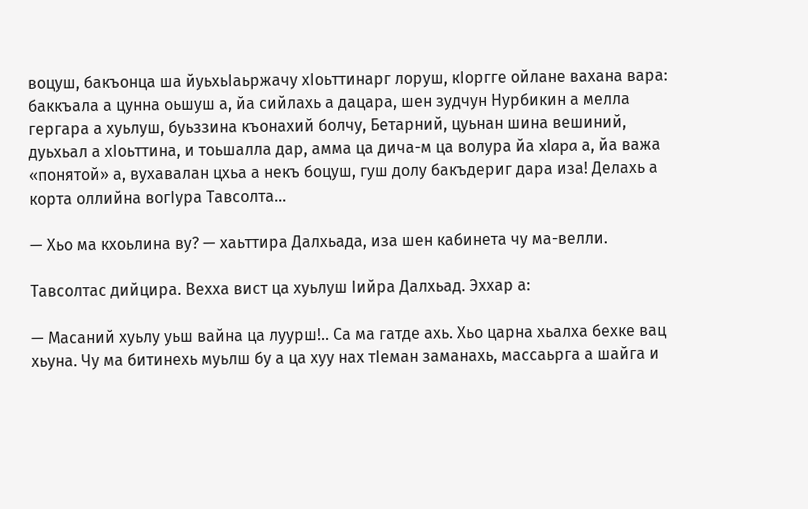воцуш, бакъонца ша йуьхьIаьржачу хIоьттинарг лоруш, кIоргге ойлане вахана вара: баккъала а цунна оьшуш а, йа сийлахь а дацара, шен зудчун Нурбикин а мелла гергара а хуьлуш, буьззина къонахий болчу, Бетарний, цуьнан шина вешиний, дуьхьал а хIоьттина, и тоьшалла дар, амма ца дича-м ца волура йа xlapa а, йа важа «понятой» а, вухавалан цхьа а некъ боцуш, гуш долу бакъдериг дара иза! Делахь а корта оллийна вогIура Тавсолта…

— Хьо ма кхоьлина ву? — хаьттира Далхьада, иза шен кабинета чу ма-велли.

Тавсолтас дийцира. Вехха вист ца хуьлуш Iийра Далхьад. Эххар а:

— Масаний хуьлу уьш вайна ца луурш!.. Са ма гатде ахь. Хьо царна хьалха бехке вац хьуна. Чу ма битинехь муьлш бу а ца хуу нах тIеман заманахь, массаьрга а шайга и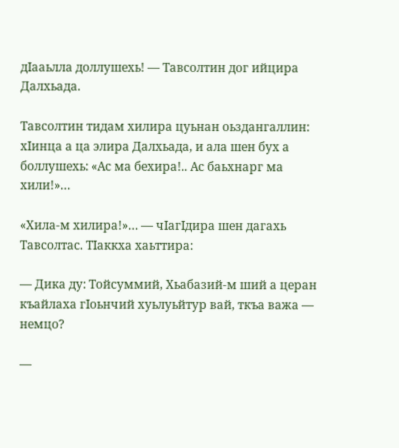дIааьлла доллушехь! — Тавсолтин дог ийцира Далхьада.

Тавсолтин тидам хилира цуьнан оьздангаллин: хIинца а ца элира Далхьада, и ала шен бух а боллушехь: «Ас ма бехира!.. Ас баьхнарг ма хили!»…

«Хила-м хилира!»… — чIагIдира шен дагахь Тавсолтас. ТIаккха хаьттира:

— Дика ду: Тойсуммий, Хьабазий-м ший а церан къайлаха гIоьнчий хуьлуьйтур вай, ткъа важа — немцо?

—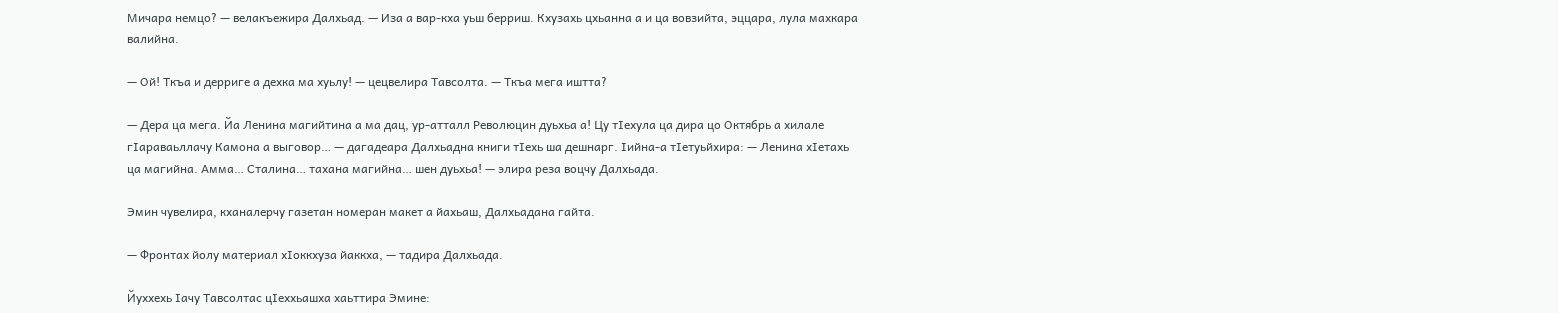Мичара немцо? — велакъежира Далхьад. — Иза а вар-кха уьш берриш. Кхузахь цхьанна а и ца вовзийта, эццара, лула махкара валийна.

— Ой! Ткъа и дерриге а дехка ма хуьлу! — цецвелира Тавсолта. — Ткъа мега иштта?

— Дера ца мега. Йа Ленина магийтина а ма дац, ур-атталл Революцин дуьхьа а! Цу тIехула ца дира цо Октябрь а хилале гIараваьллачу Камона а выговор… — дагадеара Далхьадна книги тIехь ша дешнарг. Iийна-а тIетуьйхира: — Ленина хIетахь ца магийна. Амма… Сталина… тахана магийна… шен дуьхьа! — элира реза воцчу Далхьада.

Эмин чувелира, кханалерчу газетан номеран макет а йахьаш, Далхьадана гайта.

— Фронтах йолу материал хIоккхуза йаккха, — тадира Далхьада.

Йуххехь Iачу Тавсолтас цIеххьашха хаьттира Эмине: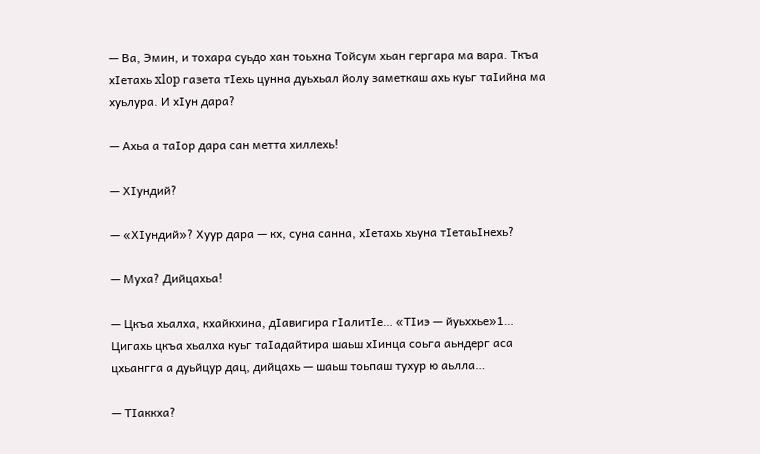— Ва, Эмин, и тохара суьдо хан тоьхна Тойсум хьан гергара ма вара. Ткъа хIетахь xlop газета тIехь цунна дуьхьал йолу заметкаш ахь куьг таIийна ма хуьлура. И хIун дара?

— Ахьа а таIор дара сан метта хиллехь!

— ХIундий?

— «ХIундий»? Хуур дара — кх, суна санна, хIетахь хьуна тIетаьIнехь?

— Муха? Дийцахьа!

— Цкъа хьалха, кхайкхина, дIавигира гIалитIе… «ТIиэ — йуьххье»1… Цигахь цкъа хьалха куьг таIадайтира шаьш хIинца соьга аьндерг аса цхьангга а дуьйцур дац, дийцахь — шаьш тоьпаш тухур ю аьлла…

— ТIаккха?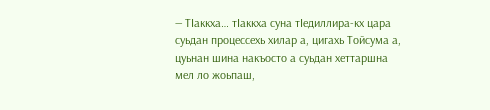— ТIаккха… тIаккха суна тIедиллира-кх цара суьдан процессехь хилар а, цигахь Тойсума а, цуьнан шина накъосто а суьдан хеттаршна мел ло жоьпаш,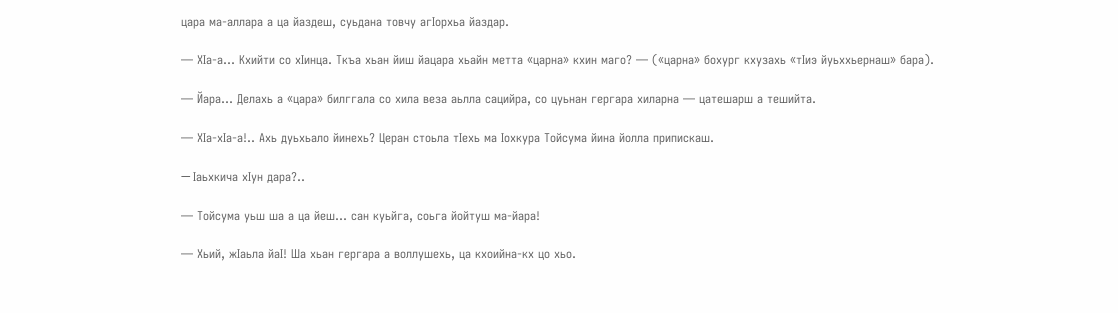цара ма-аллара а ца йаздеш, суьдана товчу агIорхьа йаздар.

— ХIа-а… Кхийти со хIинца. Ткъа хьан йиш йацара хьайн метта «царна» кхин маго? — («царна» бохург кхузахь «тIиэ йуьххьернаш» бара).

— Йара… Делахь а «цара» билггала со хила веза аьлла сацийра, со цуьнан гергара хиларна — цатешарш а тешийта.

— ХIа-хIа-а!.. Ахь дуьхьало йинехь? Церан стоьла тIехь ма Iохкура Тойсума йина йолла припискаш.

— Iаьхкича хIун дара?..

— Тойсума уьш ша а ца йеш… сан куьйга, соьга йойтуш ма-йара!

— Хьий, жIаьла йаI! Ша хьан гергара а воллушехь, ца кхоийна-кх цо хьо.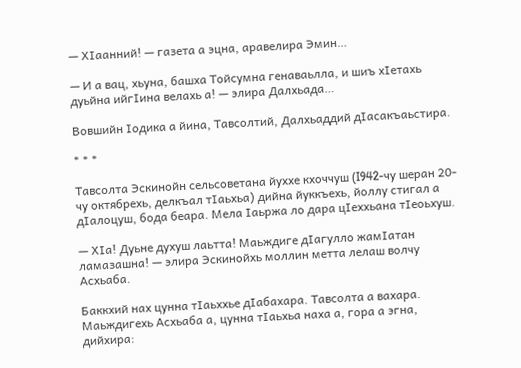— ХIаанний! — газета а эцна, аравелира Эмин…

— И а вац, хьуна, башха Тойсумна генаваьлла, и шиъ хIетахь дуьйна ийгIина велахь а! — элира Далхьада…

Вовшийн Iодика а йина, Тавсолтий, Далхьаддий дIасакъаьстира.

* * *

Тавсолта Эскинойн сельсоветана йуххе кхоччуш (I942-чу шеран 20-чу октябрехь, делкъал тIаьхьа) дийна йуккъехь, йоллу стигал а дIалоцуш, бода беара. Мела Iаьржа ло дара цIеххьана тIеоьхуш.

— ХIа! Дуьне духуш лаьтта! Маьждиге дIагулло жамIатан ламазашна! — элира Эскинойхь моллин метта лелаш волчу Асхьаба.

Баккхий нах цунна тIаьххье дIабахара. Тавсолта а вахара. Маьждигехь Асхьаба а, цунна тIаьхьа наха а, гора а эгна, дийхира: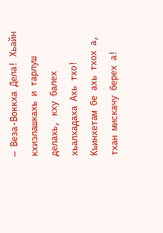— Веза-Воккха Дела! Хьайн кхиэлашкахь и тарлуш делахь, кху балех хьалхадаха Ахь тхо! Къинхетам бе ахь тхох а, тхан мискачу берех а!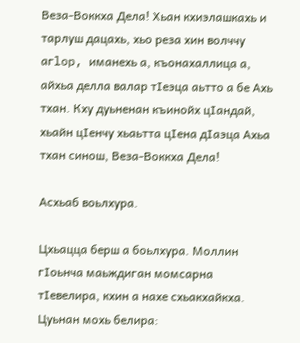Веза-Воккха Дела! Хьан кхиэлашкахь и тарлуш дацахь, хьо реза хин волччу aгlop, иманехь а, къонахаллица а, айхьа делла валар тIеэца аьтто а бе Ахь тхан. Кху дуьненан къинойх цIандай, хьайн цIенчу хьаьтта цIена дIаэца Ахьа тхан синош, Веза-Воккха Дела!

Асхьаб воьлхура.

Цхьацца берш а боьлхура. Моллин гIоьнча маьждиган момсарна тIевелира, кхин а нахе схьакхайкха. Цуьнан мохь белира: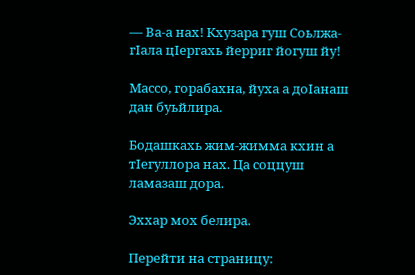— Ва-а нах! Кхузара гуш Соьлжа-гIала цIергахь йерриг йогуш йу!

Массо, горабахна, йуха а доIанаш дан буьйлира.

Бодашкахь жим-жимма кхин а тIегуллора нах. Ца соццуш ламазаш дора.

Эххар мох белира.

Перейти на страницу: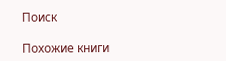Поиск

Похожие книги